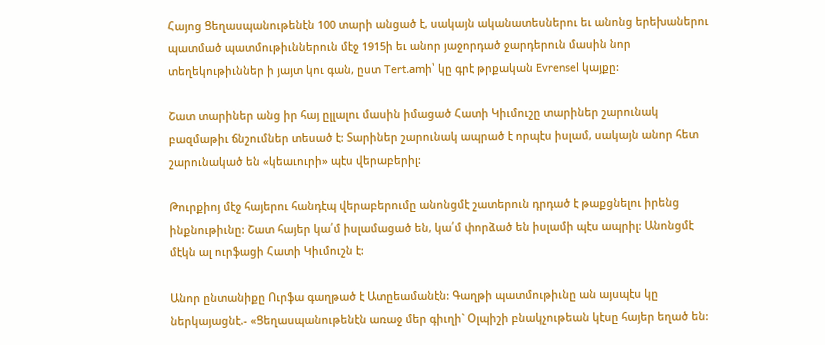Հայոց Ցեղասպանութենէն 100 տարի անցած է, սակայն ականատեսներու եւ անոնց երեխաներու պատմած պատմութիւններուն մէջ 1915ի եւ անոր յաջորդած ջարդերուն մասին նոր տեղեկութիւններ ի յայտ կու գան, ըստ Tert.amի՝ կը գրէ թրքական Evrensel կայքը:

Շատ տարիներ անց իր հայ ըլլալու մասին իմացած Հատի Կիւմուշը տարիներ շարունակ բազմաթիւ ճնշումներ տեսած է: Տարիներ շարունակ ապրած է որպէս իսլամ, սակայն անոր հետ շարունակած են «կեաւուրի» պէս վերաբերիլ:

Թուրքիոյ մէջ հայերու հանդէպ վերաբերումը անոնցմէ շատերուն դրդած է թաքցնելու իրենց ինքնութիւնը: Շատ հայեր կա՛մ իսլամացած են, կա՛մ փորձած են իսլամի պէս ապրիլ: Անոնցմէ մէկն ալ ուրֆացի Հատի Կիւմուշն է:

Անոր ընտանիքը Ուրֆա գաղթած է Ատըեամանէն: Գաղթի պատմութիւնը ան այսպէս կը ներկայացնէ.- «Ցեղասպանութենէն առաջ մեր գիւղի` Օլպիշի բնակչութեան կէսը հայեր եղած են: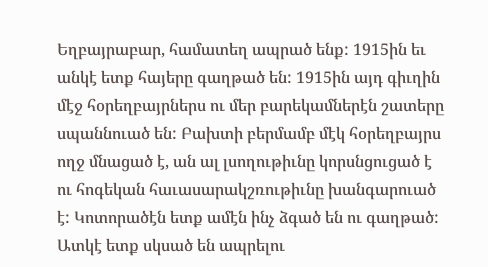Եղբայրաբար, համատեղ ապրած ենք: 1915ին եւ անկէ ետք հայերը գաղթած են: 1915ին այդ գիւղին մէջ հօրեղբայրներս ու մեր բարեկամներէն շատերը սպաննուած են: Բախտի բերմամբ մէկ հօրեղբայրս ողջ մնացած է, ան ալ լսողութիւնը կորսնցուցած է ու հոգեկան հաւասարակշռութիւնը խանգարուած է: Կոտորածէն ետք ամէն ինչ ձգած են ու գաղթած: Ատկէ ետք սկսած են ապրելու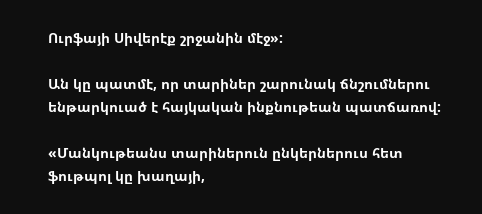Ուրֆայի Սիվերէք շրջանին մէջ»:

Ան կը պատմէ, որ տարիներ շարունակ ճնշումներու ենթարկուած է հայկական ինքնութեան պատճառով:

«Մանկութեանս տարիներուն ընկերներուս հետ ֆութպոլ կը խաղայի,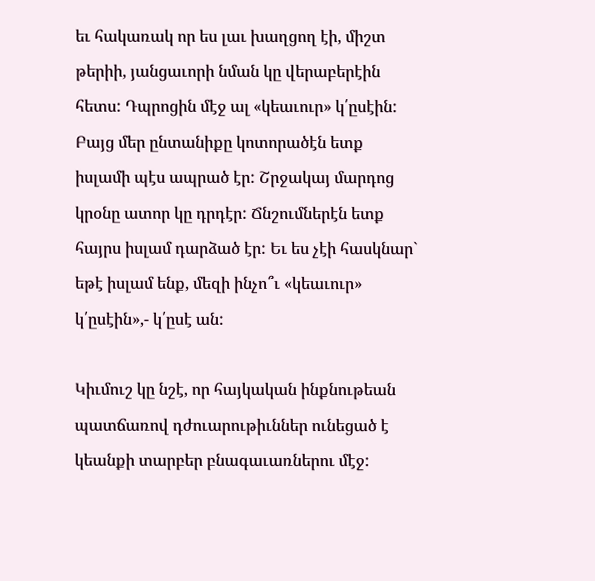եւ հակառակ որ ես լաւ խաղցող էի, միշտ թերիի, յանցաւորի նման կը վերաբերէին հետս: Դպրոցին մէջ ալ «կեաւուր» կ՛ըսէին: Բայց մեր ընտանիքը կոտորածէն ետք իսլամի պէս ապրած էր: Շրջակայ մարդոց կրօնը ատոր կը դրդէր: Ճնշումներէն ետք հայրս իսլամ դարձած էր: Եւ ես չէի հասկնար` եթէ իսլամ ենք, մեզի ինչո՞ւ «կեաւուր» կ՛ըսէին»,- կ՛ըսէ ան:

Կիւմուշ կը նշէ, որ հայկական ինքնութեան պատճառով դժուարութիւններ ունեցած է կեանքի տարբեր բնագաւառներու մէջ: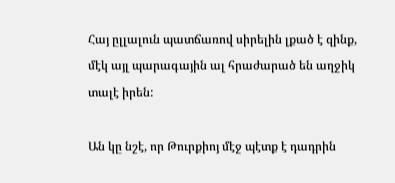Հայ ըլլալուն պատճառով սիրելին լքած է զինք, մէկ այլ պարագային ալ հրաժարած են աղջիկ տալէ իրեն:

Ան կը նշէ, որ Թուրքիոյ մէջ պէտք է դադրին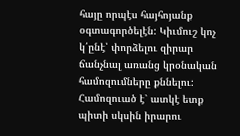հայը որպէս հայհոյանք օգտագործելէն: Կիւմուշ կոչ կ՛ընէ՝ փորձելու զիրար ճանչնալ առանց կրօնական համոզումները քննելու: Համոզուած է` ատկէ ետք պիտի սկսին իրարու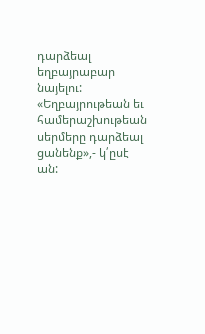դարձեալ եղբայրաբար նայելու: «Եղբայրութեան եւ համերաշխութեան սերմերը դարձեալ ցանենք»,- կ՛ըսէ ան: